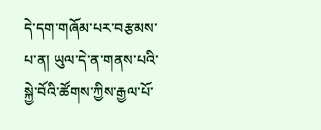དེ་དག་གཞོམ་པར་བརྩམས་པ་ན། ཡུལ་དེ་ན་གནས་པའི་སྐྱེ་བོའི་ཚོགས་ཀྱིས་རྒྱལ་པོ་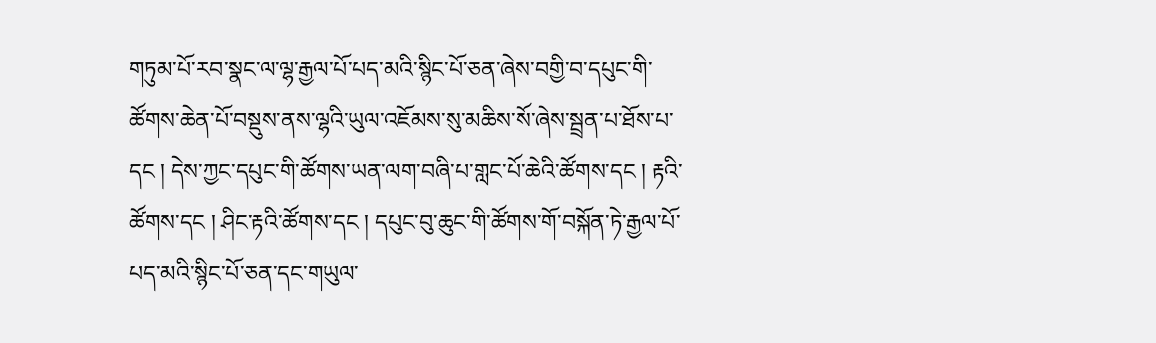གཏུམ་པོ་རབ་སྣང་ལ་ལྷ་རྒྱལ་པོ་པད་མའི་སྙིང་པོ་ཅན་ཞེས་བགྱི་བ་དཔུང་གི་ཚོགས་ཆེན་པོ་བསྡུས་ནས་ལྷའི་ཡུལ་འཇོམས་སུ་མཆིས་སོ་ཞེས་སྦྲན་པ་ཐོས་པ་དང ། དེས་ཀྱང་དཔུང་གི་ཚོགས་ཡན་ལག་བཞི་པ་གླང་པོ་ཆེའི་ཚོགས་དང ། རྟའི་ཚོགས་དང ། ཤིང་རྟའི་ཚོགས་དང ། དཔུང་བུ་ཆུང་གི་ཚོགས་གོ་བསྐོན་ཏེ་རྒྱལ་པོ་པད་མའི་སྙིང་པོ་ཅན་དང་གཡུལ་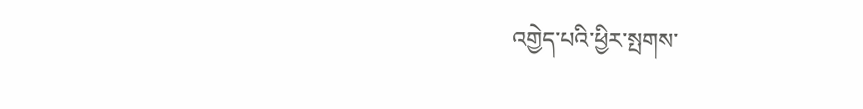འགྱེད་པའི་ཕྱིར་སྤགས་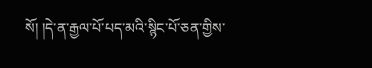སོ། །དེ་ན་རྒྱལ་པོ་པད་མའི་སྙིང་པོ་ཅན་གྱིས་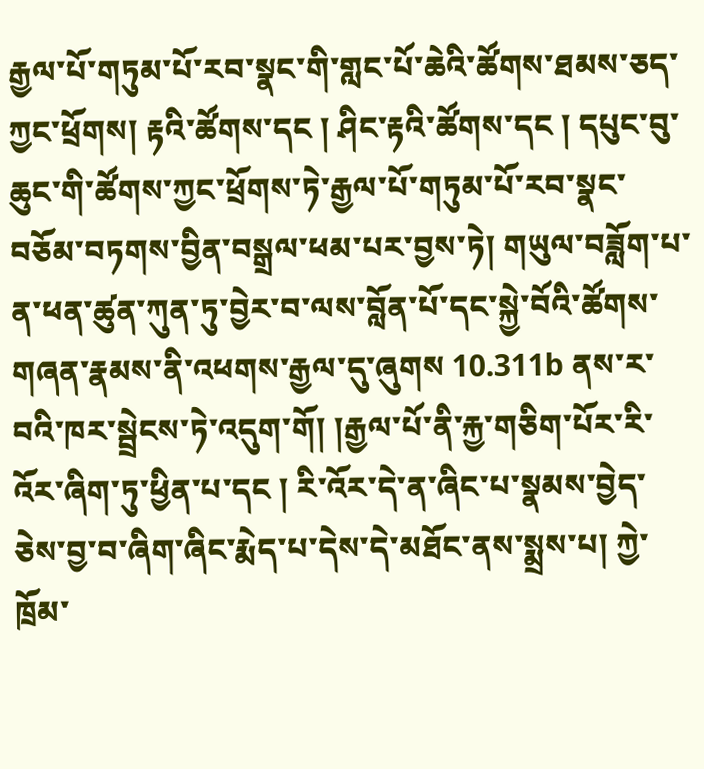རྒྱལ་པོ་གཏུམ་པོ་རབ་སྣང་གི་གླང་པོ་ཆེའི་ཚོགས་ཐམས་ཅད་ཀྱང་ཕྲོགས། རྟའི་ཚོགས་དང ། ཤིང་རྟའི་ཚོགས་དང ། དཔུང་བུ་ཆུང་གི་ཚོགས་ཀྱང་ཕྲོགས་ཏེ་རྒྱལ་པོ་གཏུམ་པོ་རབ་སྣང་བཅོམ་བཏགས་བྱིན་བསྒྲལ་ཕམ་པར་བྱས་ཏེ། གཡུལ་བཟློག་པ་ན་ཕན་ཚུན་ཀུན་ཏུ་བྱེར་བ་ལས་བློན་པོ་དང་སྐྱེ་བོའི་ཚོགས་གཞན་རྣམས་ནི་འཕགས་རྒྱལ་དུ་ཞུགས 10.311b ནས་ར་བའི་ཁར་སྦྲེངས་ཏེ་འདུག་གོ། །རྒྱལ་པོ་ནི་རྐྱ་གཅིག་པོར་རི་འོར་ཞིག་ཏུ་ཕྱིན་པ་དང ། རི་འོར་དེ་ན་ཞིང་པ་སྣམས་བྱེད་ཅེས་བྱ་བ་ཞིག་ཞིང་རྨེད་པ་དེས་དེ་མཐོང་ནས་སྨྲས་པ། ཀྱེ་ཁྲོམ་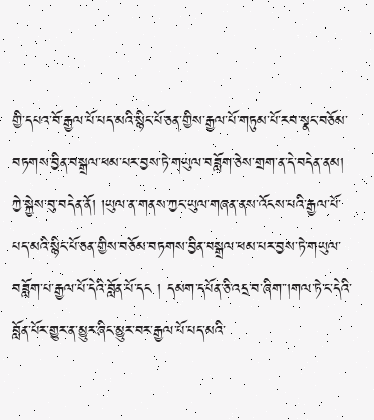གྱི་དཔའ་བོ་རྒྱལ་པོ་པད་མའི་སྙིང་པོ་ཅན་གྱིས་རྒྱལ་པོ་གཏུམ་པོ་རབ་སྣང་བཅོམ་བཏགས་བྱིན་བསྒྲལ་ཕམ་པར་བྱས་ཏེ་གཡུལ་བཟློག་ཅེས་གྲག་ན་དེ་བདེན་ནམ། ཀྱེ་སྐྱེས་བུ་བདེན་ནོ། །ཡུལ་ན་གནས་ཀྱང་ཡུལ་གཞན་ནས་འོངས་པའི་རྒྱལ་པོ་པད་མའི་སྙིང་པོ་ཅན་གྱིས་བཅོམ་བཏགས་བྱིན་བསྒྲལ་ཕམ་པར་བྱས་ཏེ་གཡུལ་བཟློག་པ་རྒྱལ་པོ་དེའི་བློན་པོ་དང ། དམག་དཔོན་ཅི་འདྲ་བ་ཞིག་་།གལ་ཏེ་ང་དེའི་བློན་པོར་གྱུར་ན་མྱུར་ཞིང་མྱུར་བར་རྒྱལ་པོ་པད་མའི་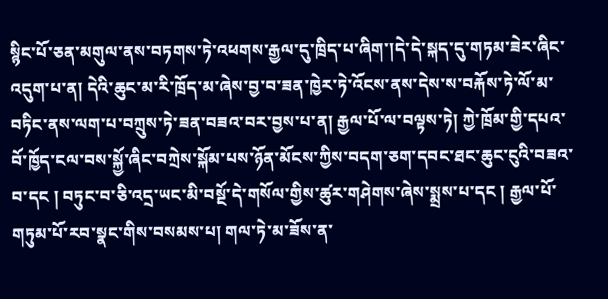སྙིང་པོ་ཅན་མགུལ་ནས་བཏགས་ཏེ་འཕགས་རྒྱལ་དུ་ཁྲིད་པ་ཞིག་།དེ་དེ་སྐད་དུ་གཏམ་ཟེར་ཞིང་འདུག་པ་ན། དེའི་ཆུང་མ་རི་ཁྲོད་མ་ཞེས་བྱ་བ་ཟན་ཁྱེར་ཏེ་འོངས་ནས་དེས་ས་བརྐོས་ཏེ་ལོ་མ་བཏིང་ནས་ལག་པ་བཀྲུས་ཏེ་ཟན་བཟའ་བར་བྱས་པ་ན། རྒྱལ་པོ་ལ་བལྟས་ཏེ། ཀྱེ་ཁྲོམ་གྱི་དཔའ་བོ་ཁྱོད་ངལ་བས་སྐྱོ་ཞིང་བཀྲེས་སྐོམ་པས་ཉོན་མོངས་ཀྱིས་བདག་ཅག་དབང་ཐང་ཆུང་ངུའི་བཟའ་བ་དང ། བཏུང་བ་ཅི་འདྲ་ཡང་མི་བསྔོ་དེ་གསོལ་གྱིས་ཚུར་གཤེགས་ཞེས་སྨྲས་པ་དང ། རྒྱལ་པོ་གཏུམ་པོ་རབ་སྣང་གིས་བསམས་པ། གལ་ཏེ་མ་ཟོས་ན་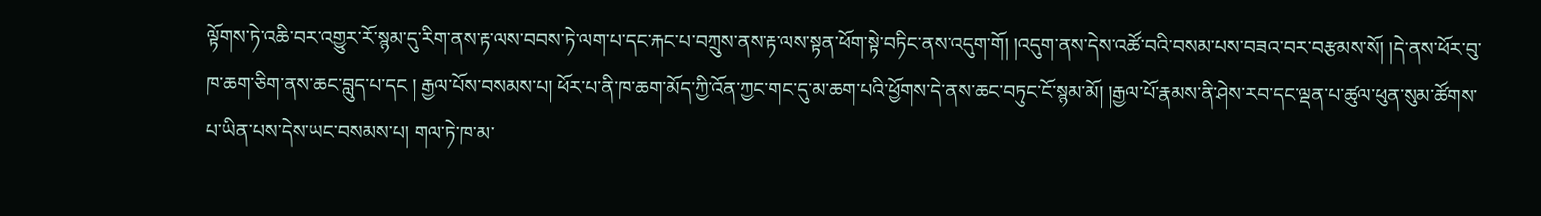ལྟོགས་ཏེ་འཆི་བར་འགྱུར་རོ་སྙམ་དུ་རིག་ནས་རྟ་ལས་བབས་ཏེ་ལག་པ་དང་རྐང་པ་བཀྲུས་ནས་རྟ་ལས་སྟན་ཕོག་སྟེ་བཏིང་ནས་འདུག་གོ། །འདུག་ནས་དེས་འཚོ་བའི་བསམ་པས་བཟའ་བར་བརྩམས་སོ། །དེ་ནས་ཕོར་བུ་ཁ་ཆག་ཅིག་ནས་ཆང་བླུད་པ་དང ། རྒྱལ་པོས་བསམས་པ། ཕོར་པ་ནི་ཁ་ཆག་མོད་ཀྱི་འོན་ཀྱང་གང་དུ་མ་ཆག་པའི་ཕྱོགས་དེ་ནས་ཆང་བཏུང་ངོ་སྙམ་མོ། །རྒྱལ་པོ་རྣམས་ནི་ཤེས་རབ་དང་ལྡན་པ་ཚུལ་ཕུན་སུམ་ཚོགས་པ་ཡིན་པས་དེས་ཡང་བསམས་པ། གལ་ཏེ་ཁ་མ་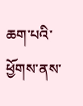ཆག་པའི་ཕྱོགས་ནས་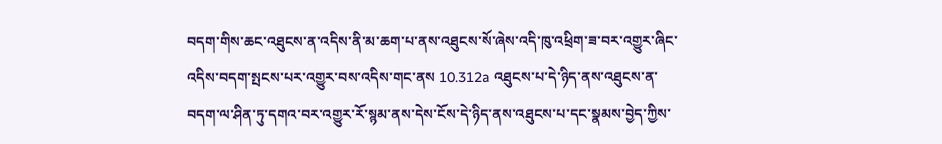བདག་གིས་ཆང་འཐུངས་ན་འདིས་ནི་མ་ཆག་པ་ནས་འཐུངས་སོ་ཞེས་འདི་ཁུ་འཕྲིག་ཟ་བར་འགྱུར་ཞིང་འདིས་བདག་སྤངས་པར་འགྱུར་བས་འདིས་གང་ནས 10.312a འཐུངས་པ་དེ་ཉིད་ནས་འཐུངས་ན་བདག་ལ་ཤིན་ཏུ་དགའ་བར་འགྱུར་རོ་སྙམ་ནས་དེས་ངོས་དེ་ཉིད་ནས་འཐུངས་པ་དང་སྣམས་བྱེད་ཀྱིས་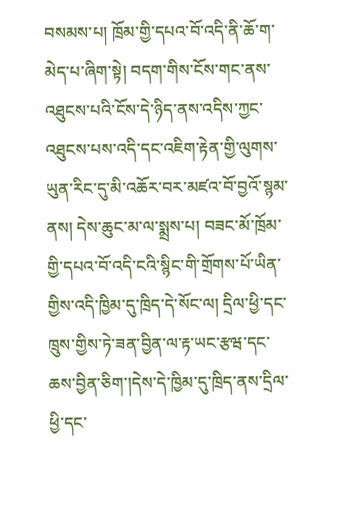བསམས་པ། ཁྲོམ་གྱི་དཔའ་བོ་འདི་ནི་ཆོ་ག་མེད་པ་ཞིག་སྟེ། བདག་གིས་ངོས་གང་ནས་འཐུངས་པའི་ངོས་དེ་ཉིད་ནས་འདིས་ཀྱང་འཐུངས་པས་འདི་དང་འཇིག་རྟེན་གྱི་ལུགས་ཡུན་རིང་དུ་མི་འཆོར་བར་མཛའ་བོ་བྱའོ་སྙམ་ནས། དེས་ཆུང་མ་ལ་སྨྲས་པ། བཟང་མོ་ཁྲོམ་གྱི་དཔའ་བོ་འདི་ངའི་སྙིང་གི་གྲོགས་པོ་ཡིན་གྱིས་འདི་ཁྱིམ་དུ་ཁྲིད་དེ་སོང་ལ། དྲིལ་ཕྱི་དང་ཁྲུས་གྱིས་ཏེ་ཟན་བྱིན་ལ་རྟ་ཡང་རྩཝ་དང་ཆས་བྱིན་ཅིག་།དེས་དེ་ཁྱིམ་དུ་ཁྲིད་ནས་དྲིལ་ཕྱི་དང་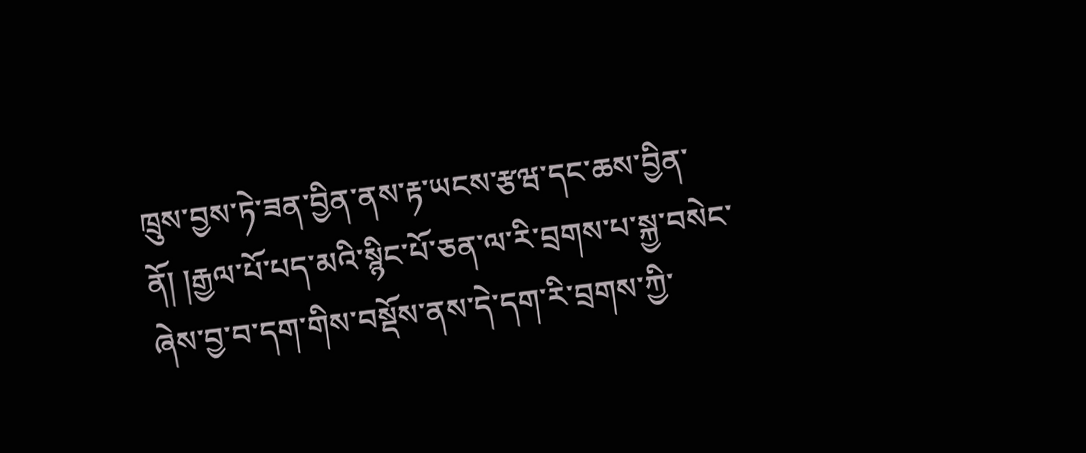ཁྲུས་བྱས་ཏེ་ཟན་བྱིན་ནས་རྟ་ཡངས་རྩཝ་དང་ཆས་བྱིན་ནོ། །རྒྱལ་པོ་པད་མའི་སྙིང་པོ་ཅན་ལ་རི་བྲགས་པ་སྐྱ་བསེང་ཞེས་བྱ་བ་དག་གིས་བསྡོས་ནས་དེ་དག་རི་བྲགས་ཀྱི་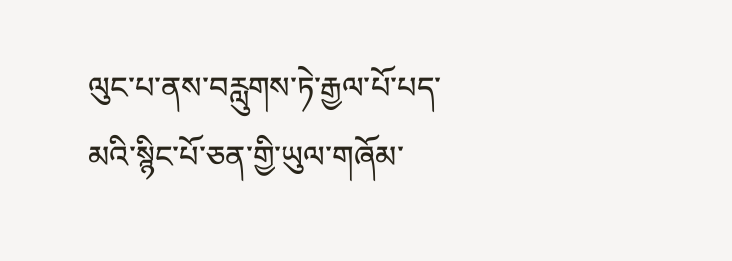ལུང་པ་ནས་བརླུགས་ཏེ་རྒྱལ་པོ་པད་མའི་སྙིང་པོ་ཅན་གྱི་ཡུལ་གཞོམ་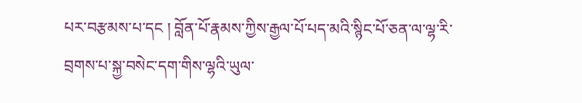པར་བརྩམས་པ་དང ། བློན་པོ་རྣམས་ཀྱིས་རྒྱལ་པོ་པད་མའི་སྙིང་པོ་ཅན་ལ་ལྷ་རི་བྲགས་པ་སྐྱ་བསེང་དག་གིས་ལྷའི་ཡུལ་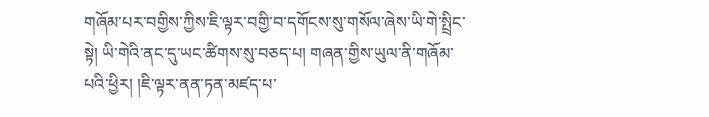གཞོམ་པར་བགྱིས་ཀྱིས་ཇི་ལྟར་བགྱི་བ་དགོངས་སུ་གསོལ་ཞེས་ཡི་གེ་སྤྲིང་སྟེ། ཡི་གེའི་ནང་དུ་ཡང་ཚིགས་སུ་བཅད་པ། གཞན་གྱིས་ཡུལ་ནི་གཞོམ་པའི་ཕྱིར། །ཇི་ལྟར་ནན་ཏན་མཛད་པ་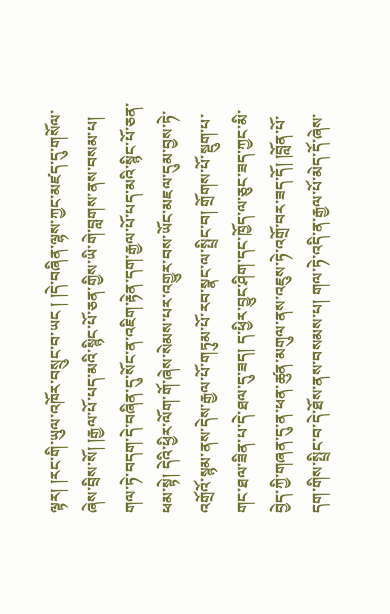ལྟར། །རང་གི་ཡུལ་འཁོར་བསྲུང་བ་ཡང ། །དེ་བཞིན་ལྷས་ཀྱང་མཛད་དུ་གསོལ་ཞེས་བྲིས་སོ། །རྒྱལ་པོ་པད་མའི་སྙིང་པོ་ཅན་གྱིས་ཡི་གེ་བླགས་ནས་བསམ་པ། གལ་ཏེ་བདག་དེ་བཞིན་དུ་སོང་ན་འཇིག་རྟེན་དག་རྒྱལ་པོ་པད་མའི་སྙིང་པོ་ཅན་ཕམ་སྟེ། དེའི་ཕྱིར་ལོག་གོ་ཞེས་སེམས་པར་འགྱུར་བས་ཡོང་མཇལ་དུམ་བྱས་ཏེ་འགྲོའོ་སྙམ་ནས་དེས་རྒྱལ་པོ་གཏུམ་པོ་རབ་སྣང་ལ་སྤྲིང་བ། གྲོགས་པོ་སྡུག་པ་གང་ཐལ་ཟིན་པ་དེ་ཐལ་དུ་ཟད། ད་ཕྱིར་བྱུང་ཤིག་དང་ཁྱོད་ལ་ཅུང་ཟད་ཀྱང་མི་བྱེད་ཀྱི་གཞན་དུ་ན་ཕན་ཚུན་མགུལ་ནས་འཇུས་ཏེ་འགྲོ་བར་ཟད་དོ། །བློན་པོ་དག་གིས་སྤྲིང་བ་དེ་ཐོས་ནས་བསམས་པ། གལ་ཏེ་འདི་ན་རྒྱལ་པོ་མེད་དོ་ཞེས་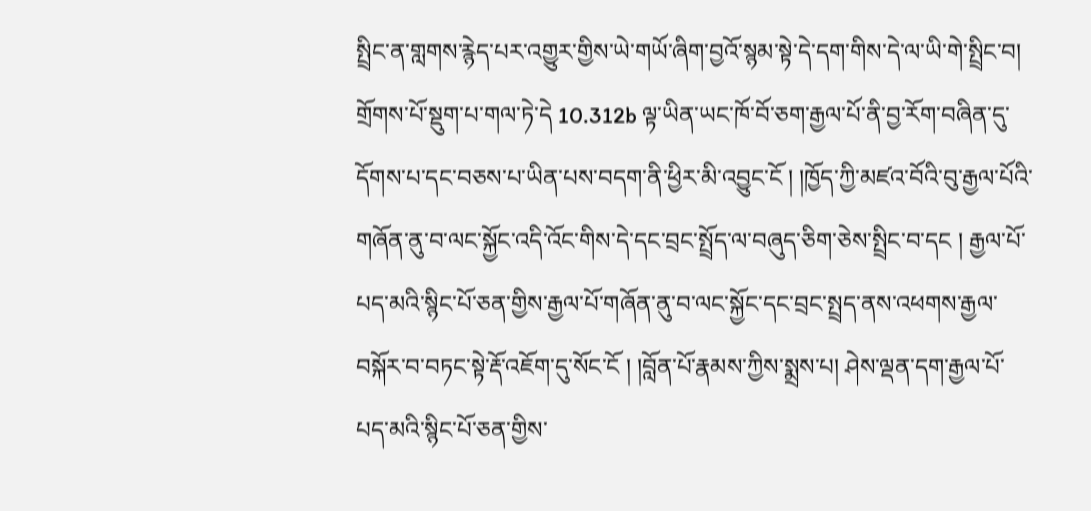སྤྲིང་ན་གླགས་རྙེད་པར་འགྱུར་གྱིས་ཡེ་གཡོ་ཞིག་བྱའོ་སྙམ་སྟེ་དེ་དག་གིས་དེ་ལ་ཡི་གེ་སྤྲིང་བ། གྲོགས་པོ་སྡུག་པ་གལ་ཏེ་དེ 10.312b ལྟ་ཡིན་ཡང་ཁོ་བོ་ཅག་རྒྱལ་པོ་ནི་བྱ་རོག་བཞིན་དུ་དོགས་པ་དང་བཅས་པ་ཡིན་པས་བདག་ནི་ཕྱིར་མི་འབྱུང་ངོ ། །ཁྱོད་ཀྱི་མཛའ་བོའི་བུ་རྒྱལ་པོའི་གཞོན་ནུ་བ་ལང་སྐྱོང་འདི་འོང་གིས་དེ་དང་བྲང་སྤྲོད་ལ་བཞུད་ཅིག་ཅེས་སྤྲིང་བ་དང ། རྒྱལ་པོ་པད་མའི་སྙིང་པོ་ཅན་གྱིས་རྒྱལ་པོ་གཞོན་ནུ་བ་ལང་སྐྱོང་དང་བྲང་སྤྲད་ནས་འཕགས་རྒྱལ་བསྐོར་བ་བཏང་སྟེ་རྡོ་འཇོག་དུ་སོང་ངོ ། །བློན་པོ་རྣམས་ཀྱིས་སྨྲས་པ། ཤེས་ལྡན་དག་རྒྱལ་པོ་པད་མའི་སྙིང་པོ་ཅན་གྱིས་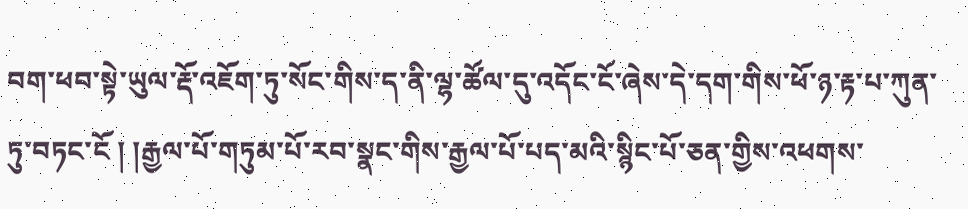བག་ཕབ་སྟེ་ཡུལ་རྡོ་འཇོག་ཏུ་སོང་གིས་ད་ནི་ལྷ་ཚོལ་དུ་འདོང་ངོ་ཞེས་དེ་དག་གིས་ཕོ་ཉ་རྟ་པ་ཀུན་ཏུ་བཏང་ངོ ། །རྒྱལ་པོ་གཏུམ་པོ་རབ་སྣང་གིས་རྒྱལ་པོ་པད་མའི་སྙིང་པོ་ཅན་གྱིས་འཕགས་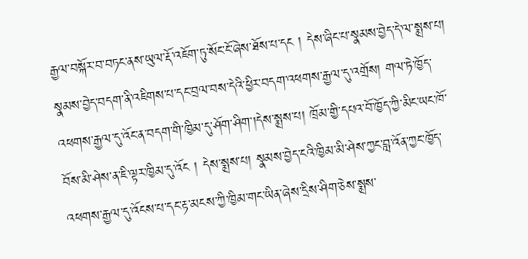རྒྱལ་བསྐོར་བ་བཏང་ནས་ཡུལ་རྡོ་འཇོག་ཏུ་སོང་ངོ་ཞེས་ཐོས་པ་དང ། དེས་ཞིང་པ་སྣམས་བྱེད་དེ་ལ་སྨྲས་པ། སྣམས་བྱེད་བདག་ནི་འཇིགས་པ་དང་བྲལ་བས་དེའི་ཕྱིར་བདག་འཕགས་རྒྱལ་དུ་འགྲོས། གལ་ཏེ་ཁྱོད་འཕགས་རྒྱལ་དུ་འོང་ན་བདག་གི་ཁྱིམ་དུ་ཤོག་ཤིག་།དེས་སྨྲས་པ། ཁྲོམ་གྱི་དཔའ་བོ་ཁྱོད་ཀྱི་མིང་ཡང་ཁོ་བོས་མི་ཤེས་ན་ཇི་ལྟར་ཁྱིམ་དུ་འོང ། དེས་སྨྲས་པ། སྣམས་བྱེད་ངའི་ཁྱིམ་མི་ཤེས་ཀྱང་བླ་འོན་ཀྱང་ཁྱོད་འཕགས་རྒྱལ་དུ་འོངས་པ་དང་རྟ་མངས་ཀྱི་ཁྱིམ་གང་ཡིན་ཞེས་དྲིས་ཤིག་ཅེས་སྨྲས་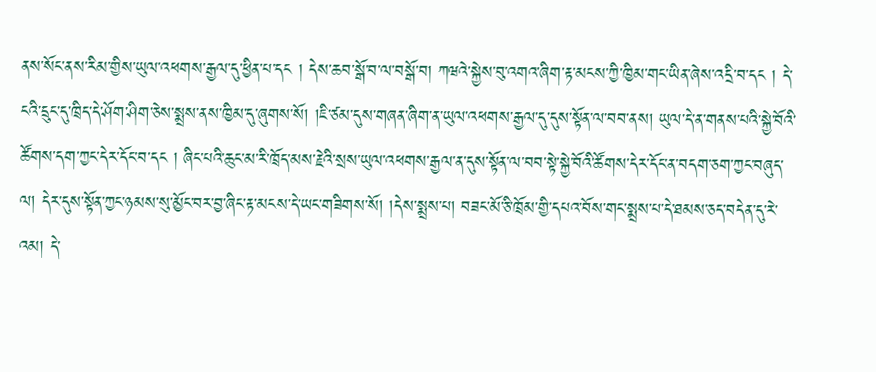ནས་སོང་ནས་རིམ་གྱིས་ཡུལ་འཕགས་རྒྱལ་དུ་ཕྱིན་པ་དང ། དེས་ཆབ་སྒོ་བ་ལ་བསྒོ་བ། ཀཝའེ་སྐྱེས་བུ་འགའ་ཞིག་རྟ་མངས་ཀྱི་ཁྱིམ་གང་ཡིན་ཞེས་འདྲི་བ་དང ། དེ་ངའི་དྲུང་དུ་ཁྲིད་དེ་ཤོག་ཤིག་ཅེས་སྨྲས་ནས་ཁྱིམ་དུ་ཞུགས་སོ། །ཇི་ཙམ་དུས་གཞན་ཞིག་ན་ཡུལ་འཕགས་རྒྱལ་དུ་དུས་སྟོན་ལ་བབ་ནས། ཡུལ་དེ་ན་གནས་པའི་སྐྱེ་བོའི་ཚོགས་དག་ཀྱང་དེར་དོང་བ་དང ། ཞིང་པའི་ཆུང་མ་རི་ཁྲོད་མས་རྗེའི་སྲས་ཡུལ་འཕགས་རྒྱལ་ན་དུས་སྟོན་ལ་བབ་སྟེ་སྐྱེ་བོའི་ཚོགས་དེར་དོང་ན་བདག་ཅག་ཀྱང་བཞུད་ལ། དེར་དུས་སྟོན་ཀྱང་ཉམས་སུ་མྱོང་བར་བྱ་ཞིང་རྟ་མངས་དེ་ཡང་གཟིགས་སོ། །དེས་སྨྲས་པ། བཟང་མོ་ཅི་ཁྲོམ་གྱི་དཔའ་བོས་གང་སྨྲས་པ་དེ་ཐམས་ཅད་བདེན་དུ་རེ་འམ། དེ་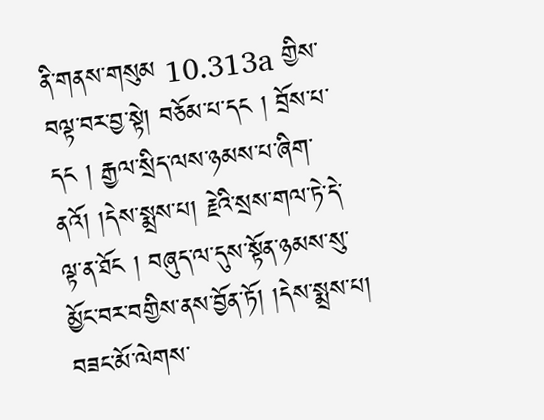ནི་གནས་གསུམ 10.313a གྱིས་བལྟ་བར་བྱ་སྟེ། བཅོམ་པ་དང ། བྲོས་པ་དང ། རྒྱལ་སྲིད་ལས་ཉམས་པ་ཞིག་ནའོ། །དེས་སྨྲས་པ། རྗེའི་སྲས་གལ་ཏེ་དེ་ལྟ་ན་ཐོང ། བཞུད་ལ་དུས་སྟོན་ཉམས་སུ་མྱོང་བར་བགྱིས་ནས་བྱོན་ཏོ། །དེས་སྨྲས་པ། བཟང་མོ་ལེགས་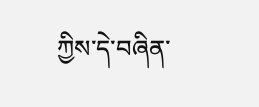ཀྱིས་དེ་བཞིན་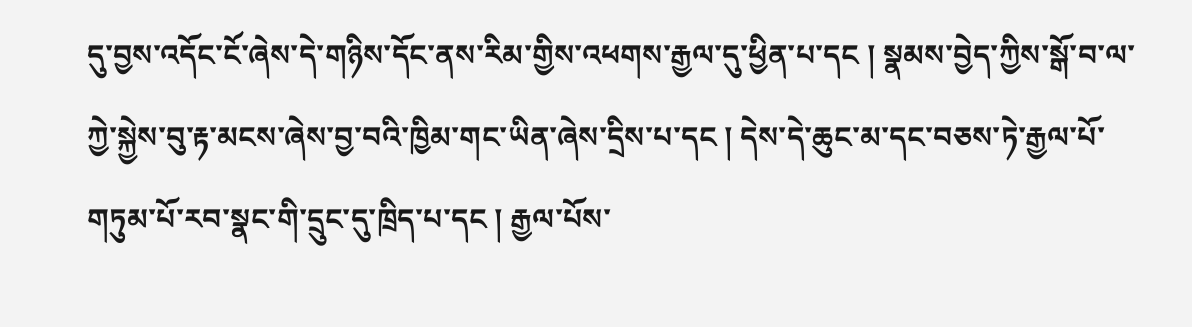དུ་བྱས་འདོང་ངོ་ཞེས་དེ་གཉིས་དོང་ནས་རིམ་གྱིས་འཕགས་རྒྱལ་དུ་ཕྱིན་པ་དང ། སྣམས་བྱེད་ཀྱིས་སྒོ་བ་ལ་ཀྱེ་སྐྱེས་བུ་རྟ་མངས་ཞེས་བྱ་བའི་ཁྱིམ་གང་ཡིན་ཞེས་དྲིས་པ་དང ། དེས་དེ་ཆུང་མ་དང་བཅས་ཏེ་རྒྱལ་པོ་གཏུམ་པོ་རབ་སྣང་གི་དྲུང་དུ་ཁྲིད་པ་དང ། རྒྱལ་པོས་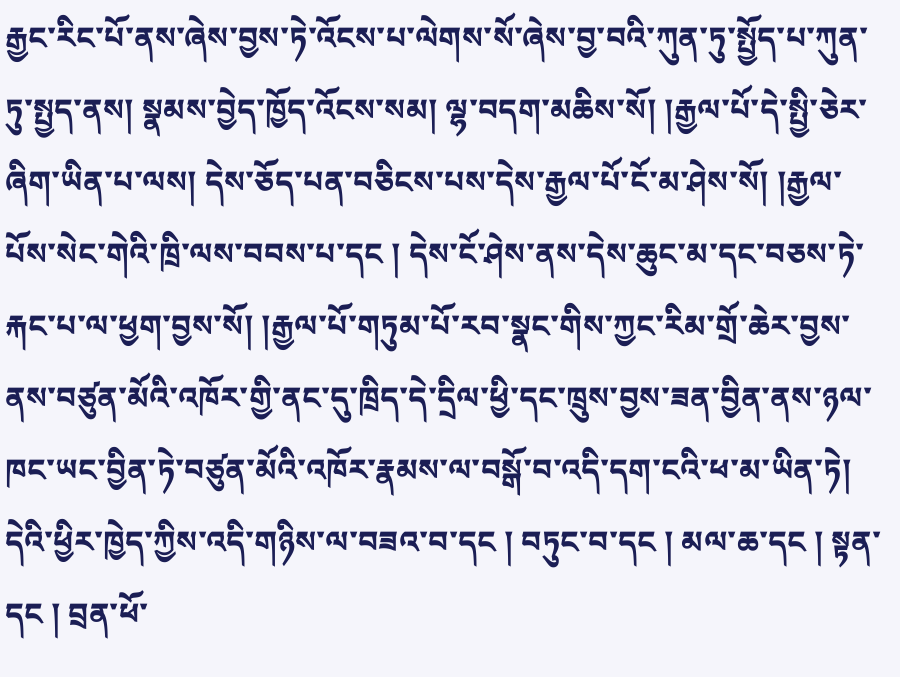རྒྱང་རིང་པོ་ནས་ཞེས་བྱས་ཏེ་འོངས་པ་ལེགས་སོ་ཞེས་བྱ་བའི་ཀུན་ཏུ་སྤྱོད་པ་ཀུན་ཏུ་སྤྱད་ནས། སྣམས་བྱེད་ཁྱོད་འོངས་སམ། ལྷ་བདག་མཆིས་སོ། །རྒྱལ་པོ་དེ་སྤྱི་ཅེར་ཞིག་ཡིན་པ་ལས། དེས་ཅོད་པན་བཅིངས་པས་དེས་རྒྱལ་པོ་ངོ་མ་ཤེས་སོ། །རྒྱལ་པོས་སེང་གེའི་ཁྲི་ལས་བབས་པ་དང ། དེས་ངོ་ཤེས་ནས་དེས་ཆུང་མ་དང་བཅས་ཏེ་རྐང་པ་ལ་ཕྱག་བྱས་སོ། །རྒྱལ་པོ་གཏུམ་པོ་རབ་སྣང་གིས་ཀྱང་རིམ་གྲོ་ཆེར་བྱས་ནས་བཙུན་མོའི་འཁོར་གྱི་ནང་དུ་ཁྲིད་དེ་དྲིལ་ཕྱི་དང་ཁྲུས་བྱས་ཟན་བྱིན་ནས་ཉལ་ཁང་ཡང་བྱིན་ཏེ་བཙུན་མོའི་འཁོར་རྣམས་ལ་བསྒོ་བ་འདི་དག་ངའི་ཕ་མ་ཡིན་ཏེ། དེའི་ཕྱིར་ཁྱེད་ཀྱིས་འདི་གཉིས་ལ་བཟའ་བ་དང ། བཏུང་བ་དང ། མལ་ཆ་དང ། སྟན་དང ། བྲན་ཕོ་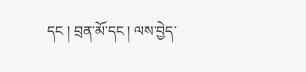དང ། བྲན་མོ་དང ། ལས་བྱེད་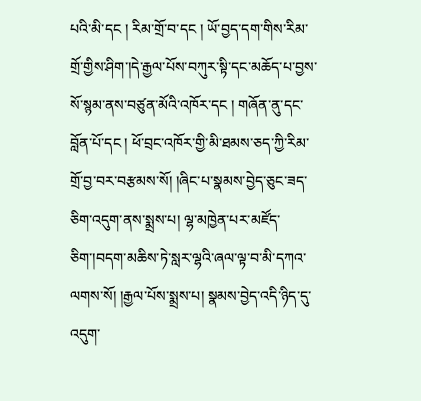པའི་མི་དང ། རིམ་གྲོ་བ་དང ། ཡོ་བྱད་དག་གིས་རིམ་གྲོ་གྱིས་ཤིག་།དེ་རྒྱལ་པོས་བཀུར་སྟི་དང་མཆོད་པ་བྱས་སོ་སྙམ་ནས་བཙུན་མོའི་འཁོར་དང ། གཞོན་ནུ་དང་བློན་པོ་དང ། ཕོ་བྲང་འཁོར་གྱི་མི་ཐམས་ཅད་ཀྱི་རིམ་གྲོ་བྱ་བར་བརྩམས་སོ། །ཞིང་པ་སྣམས་བྱེད་ཅུང་ཟད་ཅིག་འདུག་ནས་སྨྲས་པ། ལྷ་མཁྱེན་པར་མཛོད་ཅིག་།བདག་མཆིས་ཏེ་སླར་ལྷའི་ཞལ་ལྟ་བ་མི་དཀའ་ལགས་སོ། །རྒྱལ་པོས་སྨྲས་པ། སྣམས་བྱེད་འདི་ཉིད་དུ་འདུག་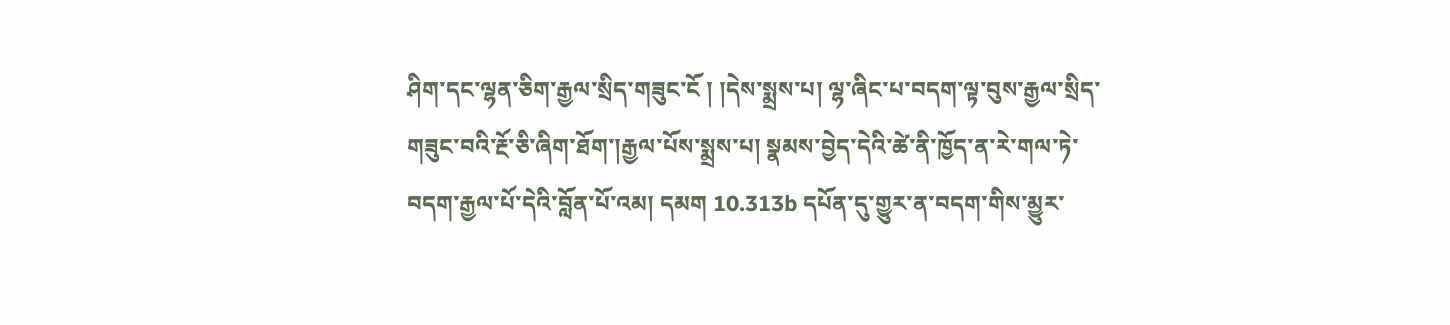ཤིག་དང་ལྷན་ཅིག་རྒྱལ་སྲིད་གཟུང་ངོ ། །དེས་སྨྲས་པ། ལྷ་ཞིང་པ་བདག་ལྟ་བུས་རྒྱལ་སྲིད་གཟུང་བའི་རྔོ་ཅི་ཞིག་ཐོག་།རྒྱལ་པོས་སྨྲས་པ། སྣམས་བྱེད་དེའི་ཚེ་ནི་ཁྱོད་ན་རེ་གལ་ཏེ་བདག་རྒྱལ་པོ་དེའི་བློན་པོ་འམ། དམག 10.313b དཔོན་དུ་གྱུར་ན་བདག་གིས་མྱུར་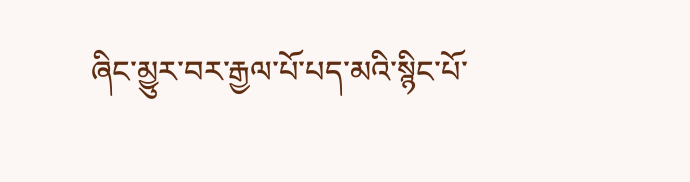ཞིང་མྱུར་བར་རྒྱལ་པོ་པད་མའི་སྙིང་པོ་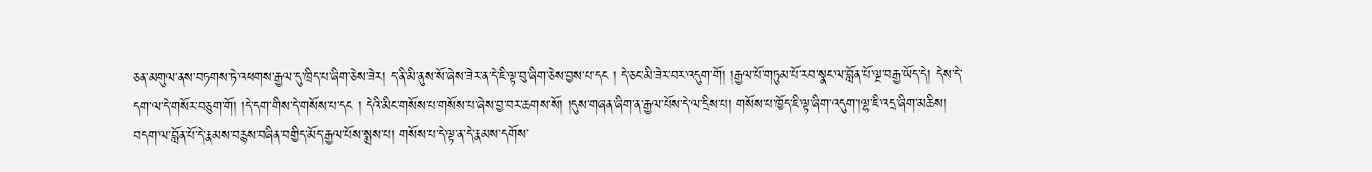ཅན་མགུལ་ནས་བཏགས་ཏེ་འཕགས་རྒྱལ་དུ་ཁྲིད་པ་ཞིག་ཅེས་ཟེར། ད་ནི་མི་ནུས་སོ་ཞེས་ཟེར་ན་དེ་ཇི་ལྟ་བུ་ཞིག་ཅེས་བྱས་པ་དང ། དེ་ཅང་མི་ཟེར་བར་འདུག་གོ། །རྒྱལ་པོ་གཏུམ་པོ་རབ་སྣང་ལ་བློན་པོ་ལྔ་བརྒྱ་ཡོད་དེ། དེས་དེ་དག་ལ་དེ་གསོར་བཅུག་གོ། །དེ་དག་གིས་དེ་གསོས་པ་དང ། དེའི་མིང་གསོས་པ་གསོས་པ་ཞེས་བྱ་བར་ཆགས་སོ། །དུས་གཞན་ཞིག་ན་རྒྱལ་པོས་དེ་ལ་དྲིས་པ། གསོས་པ་ཁྱོད་ཇི་ལྟ་ཞིག་འདུག་།ལྷ་ཇི་འདྲ་ཞིག་མཆིས། བདག་ལ་བློན་པོ་དེ་རྣམས་བརྙས་བཞིན་བགྱིད་མོད་རྒྱལ་པོས་སྨྲས་པ། གསོས་པ་དེ་ལྟ་ན་དེ་རྣམས་དགོས་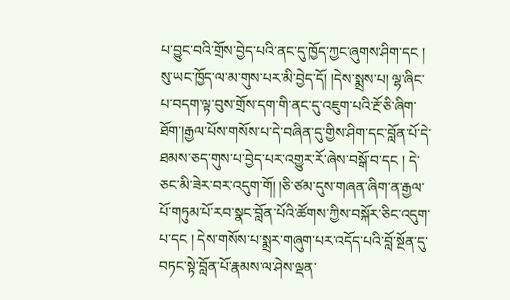པ་བྱུང་བའི་གྲོས་བྱེད་པའི་ནང་དུ་ཁྱོད་ཀྱང་ཞུགས་ཤིག་དང ། སུ་ཡང་ཁྱོད་ལ་མ་གུས་པར་མི་བྱེད་དོ། །དེས་སྨྲས་པ། ལྷ་ཞིང་པ་བདག་ལྟ་བུས་གྲོས་དག་གི་ནང་དུ་འཇུག་པའི་རྔོ་ཅི་ཞིག་ཐོག་།རྒྱལ་པོས་གསོས་པ་དེ་བཞིན་དུ་གྱིས་ཤིག་དང་བློན་པོ་དེ་ཐམས་ཅད་གུས་པ་བྱེད་པར་འགྱུར་རོ་ཞེས་བསྒོ་བ་དང ། དེ་ཅང་མི་ཟེར་བར་འདུག་གོ། །ཅི་ཙམ་དུས་གཞན་ཞིག་ན་རྒྱལ་པོ་གཏུམ་པོ་རབ་སྣང་བློན་པོའི་ཚོགས་ཀྱིས་བསྐོར་ཅིང་འདུག་པ་དང ། དེས་གསོས་པ་སྨྲར་གཞུག་པར་འདོད་པའི་བློ་སྔོན་དུ་བཏང་སྟེ་བློན་པོ་རྣམས་ལ་ཤེས་ལྡན་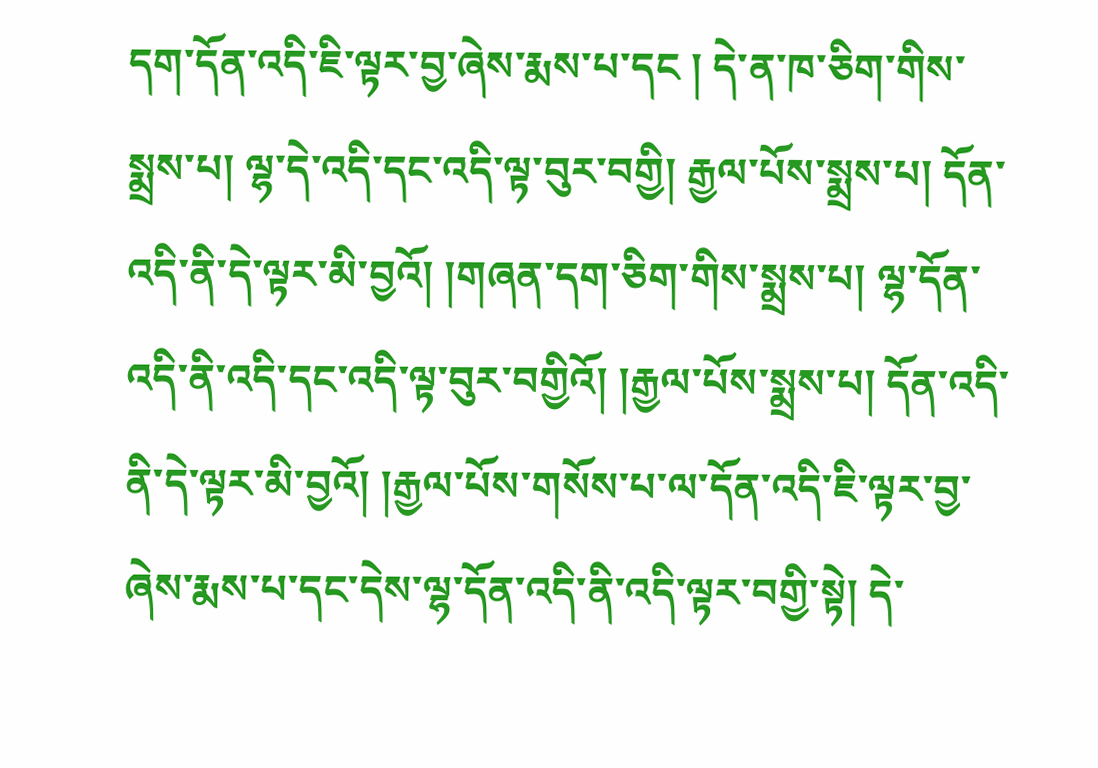དག་དོན་འདི་ཇི་ལྟར་བྱ་ཞེས་རྨས་པ་དང ། དེ་ན་ཁ་ཅིག་གིས་སྨྲས་པ། ལྷ་དེ་འདི་དང་འདི་ལྟ་བུར་བགྱི། རྒྱལ་པོས་སྨྲས་པ། དོན་འདི་ནི་དེ་ལྟར་མི་བྱའོ། །གཞན་དག་ཅིག་གིས་སྨྲས་པ། ལྷ་དོན་འདི་ནི་འདི་དང་འདི་ལྟ་བུར་བགྱིའོ། །རྒྱལ་པོས་སྨྲས་པ། དོན་འདི་ནི་དེ་ལྟར་མི་བྱའོ། །རྒྱལ་པོས་གསོས་པ་ལ་དོན་འདི་ཇི་ལྟར་བྱ་ཞེས་རྨས་པ་དང་དེས་ལྷ་དོན་འདི་ནི་འདི་ལྟར་བགྱི་སྟེ། དེ་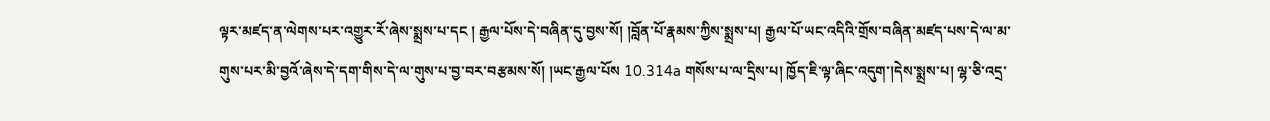ལྟར་མཛད་ན་ལེགས་པར་འགྱུར་རོ་ཞེས་སྨྲས་པ་དང ། རྒྱལ་པོས་དེ་བཞིན་དུ་བྱས་སོ། །བློན་པོ་རྣམས་ཀྱིས་སྨྲས་པ། རྒྱལ་པོ་ཡང་འདིའི་གྲོས་བཞིན་མཛད་པས་དེ་ལ་མ་གུས་པར་མི་བྱའོ་ཞེས་དེ་དག་གིས་དེ་ལ་གུས་པ་བྱ་བར་བརྩམས་སོ། །ཡང་རྒྱལ་པོས 10.314a གསོས་པ་ལ་དྲིས་པ། ཁྱོད་ཇི་ལྟ་ཞིང་འདུག་།དེས་སྨྲས་པ། ལྷ་ཅི་འདྲ་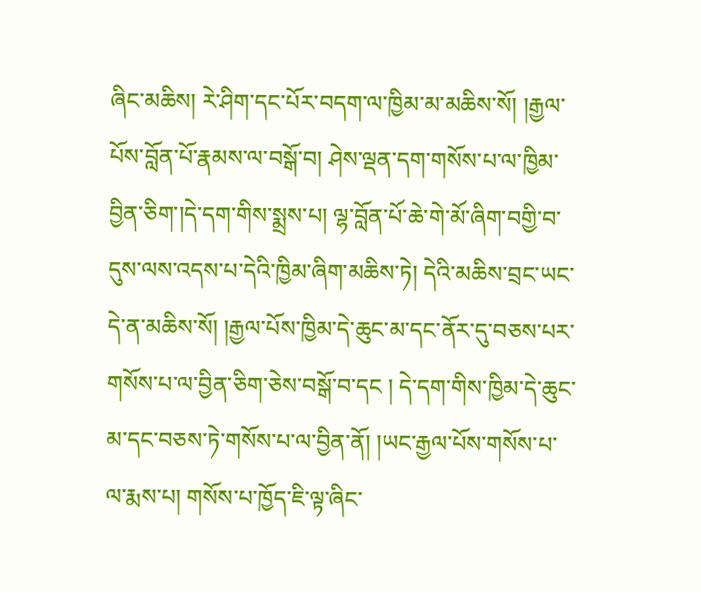ཞིང་མཆིས། རེ་ཤིག་དང་པོར་བདག་ལ་ཁྱིམ་མ་མཆིས་སོ། །རྒྱལ་པོས་བློན་པོ་རྣམས་ལ་བསྒོ་བ། ཤེས་ལྡན་དག་གསོས་པ་ལ་ཁྱིམ་བྱིན་ཅིག་།དེ་དག་གིས་སྨྲས་པ། ལྷ་བློན་པོ་ཆེ་གེ་མོ་ཞིག་བགྱི་བ་དུས་ལས་འདས་པ་དེའི་ཁྱིམ་ཞིག་མཆིས་ཏེ། དེའི་མཆིས་བྲང་ཡང་དེ་ན་མཆིས་སོ། །རྒྱལ་པོས་ཁྱིམ་དེ་ཆུང་མ་དང་ནོར་དུ་བཅས་པར་གསོས་པ་ལ་བྱིན་ཅིག་ཅེས་བསྒོ་བ་དང ། དེ་དག་གིས་ཁྱིམ་དེ་ཆུང་མ་དང་བཅས་ཏེ་གསོས་པ་ལ་བྱིན་ནོ། །ཡང་རྒྱལ་པོས་གསོས་པ་ལ་རྨས་པ། གསོས་པ་ཁྱོད་ཇི་ལྟ་ཞིང་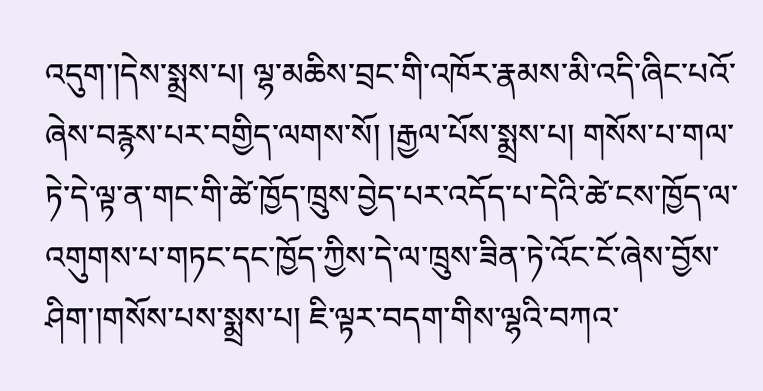འདུག་།དེས་སྨྲས་པ། ལྷ་མཆིས་བྲང་གི་འཁོར་རྣམས་མི་འདི་ཞིང་པའོ་ཞེས་བརྙས་པར་བགྱིད་ལགས་སོ། །རྒྱལ་པོས་སྨྲས་པ། གསོས་པ་གལ་ཏེ་དེ་ལྟ་ན་གང་གི་ཚེ་ཁྱོད་ཁྲུས་བྱེད་པར་འདོད་པ་དེའི་ཚེ་ངས་ཁྱོད་ལ་འགུགས་པ་གཏང་དང་ཁྱོད་ཀྱིས་དེ་ལ་ཁྲུས་ཟིན་ཏེ་འོང་ངོ་ཞེས་བྱོས་ཤིག་།གསོས་པས་སྨྲས་པ། ཇི་ལྟར་བདག་གིས་ལྷའི་བཀའ་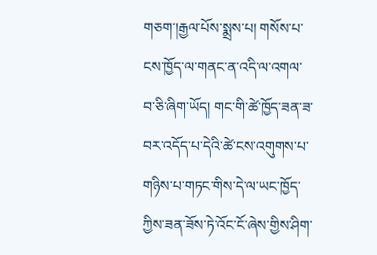གཅག་།རྒྱལ་པོས་སྨྲས་པ། གསོས་པ་ངས་ཁྱོད་ལ་གནང་ན་འདི་ལ་འགལ་བ་ཅི་ཞིག་ཡོད། གང་གི་ཚེ་ཁྱོད་ཟན་ཟ་བར་འདོད་པ་དེའི་ཚེ་ངས་འགུགས་པ་གཉིས་པ་གཏང་གིས་དེ་ལ་ཡང་ཁྱོད་ཀྱིས་ཟན་ཟོས་ཏེ་འོང་ངོ་ཞེས་གྱིས་ཤིག་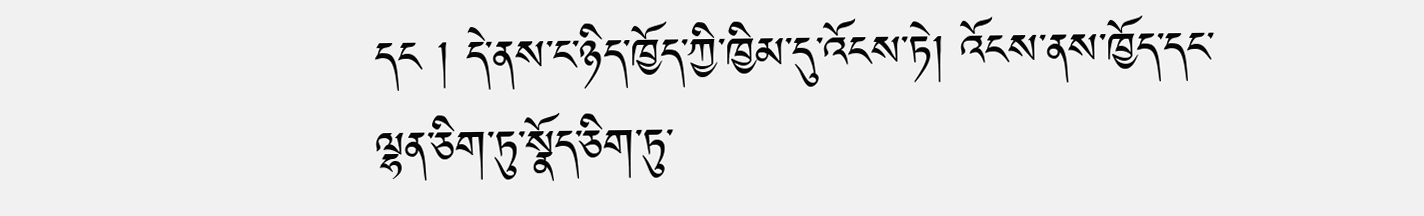དང ། དེ་ནས་ང་ཉིད་ཁྱོད་ཀྱི་ཁྱིམ་དུ་འོངས་ཏེ། འོངས་ནས་ཁྱོད་དང་ལྷན་ཅིག་ཏུ་སྣོད་ཅིག་ཏུ་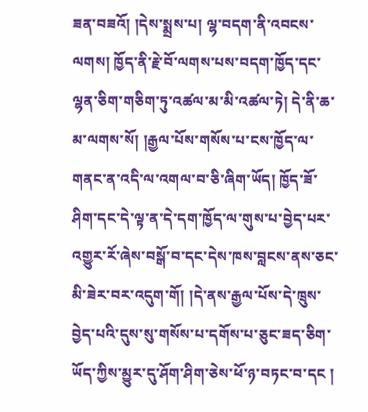ཟན་བཟའོ། །དེས་སྨྲས་པ། ལྷ་བདག་ནི་འབངས་ལགས། ཁྱོད་ནི་རྗེ་བོ་ལགས་པས་བདག་ཁྱོད་དང་ལྷན་ཅིག་གཅིག་ཏུ་འཚལ་མ་མི་འཚལ་ཏེ། དེ་ནི་ཆ་མ་ལགས་སོ། །རྒྱལ་པོས་གསོས་པ་ངས་ཁྱོད་ལ་གནང་ན་འདི་ལ་འགལ་བ་ཅི་ཞིག་ཡོད། ཁྱོད་ཟོ་ཤིག་དང་དེ་ལྟ་ན་དེ་དག་ཁྱོད་ལ་གུས་པ་བྱེད་པར་འགྱུར་རོ་ཞེས་བསྒོ་བ་དང་དེས་ཁས་བླངས་ནས་ཅང་མི་ཟེར་བར་འདུག་གོ། །དེ་ནས་རྒྱལ་པོས་དེ་ཁྲུས་བྱེད་པའི་དུས་སུ་གསོས་པ་དགོས་པ་ཅུང་ཟད་ཅིག་ཡོད་ཀྱིས་མྱུར་དུ་ཤོག་ཤིག་ཅེས་ཕོ་ཉ་བཏང་བ་དང །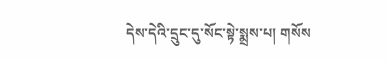དེས་དེའི་དྲུང་དུ་སོང་སྟེ་སྨྲས་པ། གསོས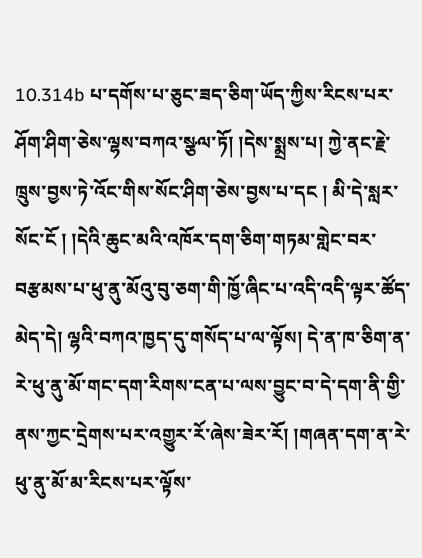10.314b པ་དགོས་པ་ཅུང་ཟད་ཅིག་ཡོད་ཀྱིས་རིངས་པར་ཤོག་ཤིག་ཅེས་ལྷས་བཀའ་སྩལ་ཏོ། །དེས་སྨྲས་པ། ཀྱེ་ནང་རྗེ་ཁྲུས་བྱས་ཏེ་འོང་གིས་སོང་ཤིག་ཅེས་བྱས་པ་དང ། མི་དེ་སླར་སོང་ངོ ། །དེའི་ཆུང་མའི་འཁོར་དག་ཅིག་གཏམ་གླེང་བར་བརྩམས་པ་ཕུ་ནུ་མོའུ་བུ་ཅག་གི་ཁྱོ་ཞིང་པ་འདི་འདི་ལྟར་ཚོད་མེད་དེ། ལྷའི་བཀའ་ཁྱད་དུ་གསོད་པ་ལ་ལྟོས། དེ་ན་ཁ་ཅིག་ན་རེ་ཕུ་ནུ་མོ་གང་དག་རིགས་ངན་པ་ལས་བྱུང་བ་དེ་དག་ནི་གྱི་ནས་ཀྱང་དྲེགས་པར་འགྱུར་རོ་ཞེས་ཟེར་རོ། །གཞན་དག་ན་རེ་ཕུ་ནུ་མོ་མ་རིངས་པར་ལྟོས་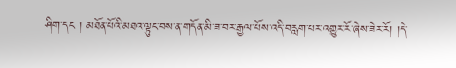ཤིག་དང ། མཐོན་པོའི་མཐའ་ལྟུང་བས་ན་གདོན་མི་ཟ་བར་རྒྱལ་པོས་འདི་བརླག་པར་འགྱུར་རོ་ཞེས་ཟེར་རོ། །དེ་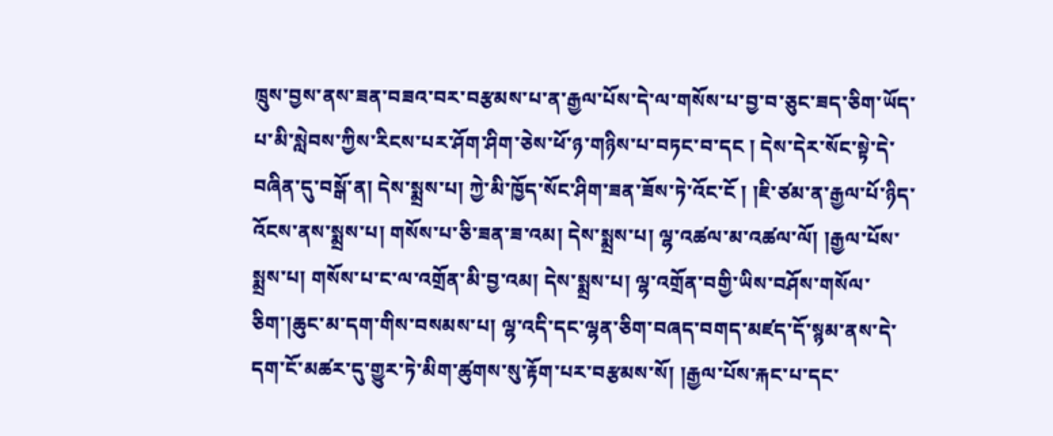ཁྲུས་བྱས་ནས་ཟན་བཟའ་བར་བརྩམས་པ་ན་རྒྱལ་པོས་དེ་ལ་གསོས་པ་བྱ་བ་ཅུང་ཟད་ཅིག་ཡོད་པ་མི་སླེབས་ཀྱིས་རིངས་པར་ཤོག་ཤིག་ཅེས་ཕོ་ཉ་གཉིས་པ་བཏང་བ་དང ། དེས་དེར་སོང་སྟེ་དེ་བཞིན་དུ་བསྒོ་ན། དེས་སྨྲས་པ། ཀྱེ་མི་ཁྱོད་སོང་ཤིག་ཟན་ཟོས་ཏེ་འོང་ངོ ། །ཇི་ཙམ་ན་རྒྱལ་པོ་ཉིད་འོངས་ནས་སྨྲས་པ། གསོས་པ་ཅི་ཟན་ཟ་འམ། དེས་སྨྲས་པ། ལྷ་འཚལ་མ་འཚལ་ལོ། །རྒྱལ་པོས་སྨྲས་པ། གསོས་པ་ང་ལ་འགྲོན་མི་བྱ་འམ། དེས་སྨྲས་པ། ལྷ་འགྲོན་བགྱི་ཡིས་བཤོས་གསོལ་ཅིག་།ཆུང་མ་དག་གིས་བསམས་པ། ལྷ་འདི་དང་ལྷན་ཅིག་བཞད་བགད་མཛད་དོ་སྙམ་ནས་དེ་དག་ངོ་མཚར་དུ་གྱུར་ཏེ་མིག་ཚུགས་སུ་རྟོག་པར་བརྩམས་སོ། །རྒྱལ་པོས་རྐང་པ་དང་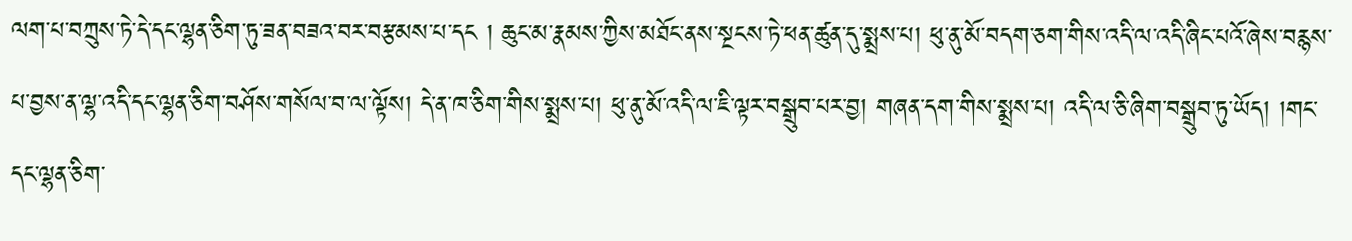ལག་པ་བཀྲུས་ཏེ་དེ་དང་ལྷན་ཅིག་ཏུ་ཟན་བཟའ་བར་བརྩམས་པ་དང ། ཆུང་མ་རྣམས་ཀྱིས་མཐོང་ནས་སྔངས་ཏེ་ཕན་ཚུན་དུ་སྨྲས་པ། ཕུ་ནུ་མོ་བདག་ཅག་གིས་འདི་ལ་འདི་ཞིང་པའོ་ཞེས་བརྙས་པ་བྱས་ན་ལྷ་འདི་དང་ལྷན་ཅིག་བཤོས་གསོལ་བ་ལ་ལྟོས། དེ་ན་ཁ་ཅིག་གིས་སྨྲས་པ། ཕུ་ནུ་མོ་འདི་ལ་ཇི་ལྟར་བསྒྲུབ་པར་བྱ། གཞན་དག་གིས་སྨྲས་པ། འདི་ལ་ཅི་ཞིག་བསྒྲུབ་ཏུ་ཡོད། །གང་དང་ལྷན་ཅིག་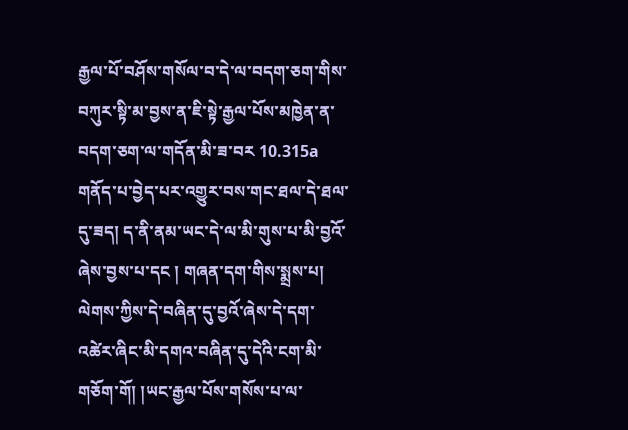རྒྱལ་པོ་བཤོས་གསོལ་བ་དེ་ལ་བདག་ཅག་གིས་བཀུར་སྟི་མ་བྱས་ན་ཇི་སྟེ་རྒྱལ་པོས་མཁྱེན་ན་བདག་ཅག་ལ་གདོན་མི་ཟ་བར 10.315a གནོད་པ་བྱེད་པར་འགྱུར་བས་གང་ཐལ་དེ་ཐལ་དུ་ཟད། ད་ནི་ནམ་ཡང་དེ་ལ་མི་གུས་པ་མི་བྱའོ་ཞེས་བྱས་པ་དང ། གཞན་དག་གིས་སྨྲས་པ། ལེགས་ཀྱིས་དེ་བཞིན་དུ་བྱའོ་ཞེས་དེ་དག་འཚེར་ཞིང་མི་དགའ་བཞིན་དུ་དེའི་ངག་མི་གཅོག་གོ། །ཡང་རྒྱལ་པོས་གསོས་པ་ལ་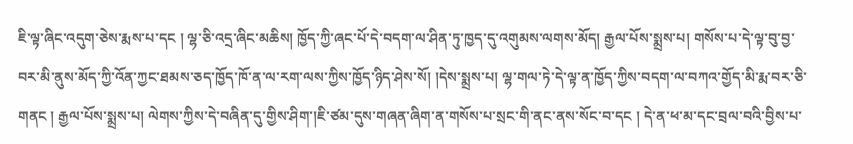ཇི་ལྟ་ཞིང་འདུག་ཅེས་རྨས་པ་དང ། ལྷ་ཅི་འདྲ་ཞིང་མཆིས། ཁྱོད་ཀྱི་ཞང་པོ་དེ་བདག་ལ་ཤིན་ཏུ་ཁྱད་དུ་འགུམས་ལགས་མོད། རྒྱལ་པོས་སྨྲས་པ། གསོས་པ་དེ་ལྟ་བུ་བྱ་བར་མི་ནུས་མོད་ཀྱི་འོན་ཀྱང་ཐམས་ཅད་ཁྱོད་ཁོ་ན་ལ་རག་ལས་ཀྱིས་ཁྱོད་ཉིད་ཤེས་སོ། །དེས་སྨྲས་པ། ལྷ་གལ་ཏེ་དེ་ལྟ་ན་ཁྱོད་ཀྱིས་བདག་ལ་བཀའ་གྱོད་མི་རྨ་བར་ཅི་གནང ། རྒྱལ་པོས་སྨྲས་པ། ལེགས་ཀྱིས་དེ་བཞིན་དུ་གྱིས་ཤིག་།ཇི་ཙམ་དུས་གཞན་ཞིག་ན་གསོས་པ་སྲང་གི་ནང་ནས་སོང་བ་དང ། དེ་ན་ཕ་མ་དང་བྲལ་བའི་བྱིས་པ་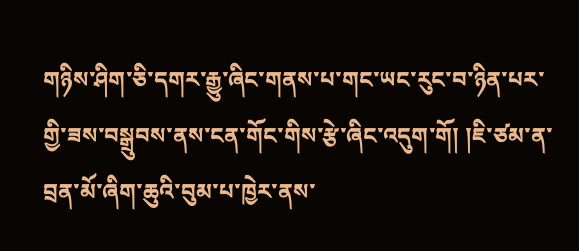གཉིས་ཤིག་ཅི་དགར་རྒྱུ་ཞིང་གནས་པ་གང་ཡང་རུང་བ་ཉིན་པར་གྱི་ཟས་བསྒྲུབས་ནས་ངན་གོང་གིས་རྩེ་ཞིང་འདུག་གོ། །ཇི་ཙམ་ན་བྲན་མོ་ཞིག་ཆུའི་བུམ་པ་ཁྱེར་ནས་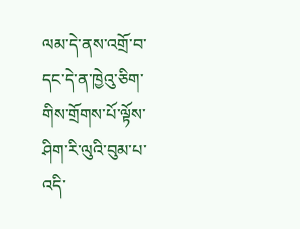ལམ་དེ་ནས་འགྲོ་བ་དང་དེ་ན་ཁྱེའུ་ཅིག་གིས་གྲོགས་པོ་ལྟོས་ཤིག་རི་ལུའི་བུམ་པ་འདི་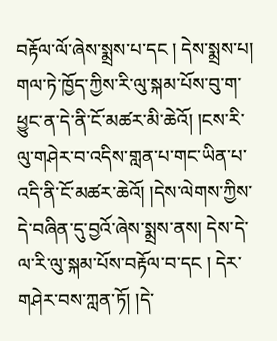བརྟོལ་ལོ་ཞེས་སྨྲས་པ་དང ། དེས་སྨྲས་པ། གལ་ཏེ་ཁྱོད་ཀྱིས་རི་ལུ་སྐམ་པོས་བུ་ག་ཕྱུང་ན་དེ་ནི་ངོ་མཚར་མི་ཆེའོ། །ངས་རི་ལུ་གཤེར་བ་འདིས་གླན་པ་གང་ཡིན་པ་འདི་ནི་ངོ་མཚར་ཆེའོ། །དེས་ལེགས་ཀྱིས་དེ་བཞིན་དུ་བྱའོ་ཞེས་སྨྲས་ནས། དེས་དེ་ལ་རི་ལུ་སྐམ་པོས་བརྟོལ་བ་དང ། དེར་གཤེར་བས་ཀླན་ཏོ། །དེ་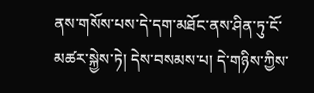ནས་གསོས་པས་དེ་དག་མཐོང་ནས་ཤིན་ཏུ་ངོ་མཚར་སྐྱེས་ཏེ། དེས་བསམས་པ། དེ་གཉིས་ཀྱིས་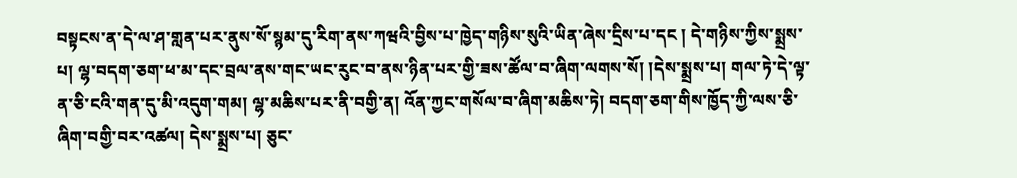བསྟངས་ན་དེ་ལ་ཤ་གླན་པར་ནུས་སོ་སྙམ་དུ་རིག་ནས་ཀཝའི་བྱིས་པ་ཁྱེད་གཉིས་སུའི་ཡིན་ཞེས་དྲིས་པ་དང ། དེ་གཉིས་ཀྱིས་སྨྲས་པ། ལྷ་བདག་ཅག་ཕ་མ་དང་བྲལ་ནས་གང་ཡང་རུང་བ་ནས་ཉིན་པར་གྱི་ཟས་ཚོལ་བ་ཞིག་ལགས་སོ། །དེས་སྨྲས་པ། གལ་ཏེ་དེ་ལྟ་ན་ཅི་ངའི་གན་དུ་མི་འདུག་གམ། ལྷ་མཆིས་པར་ནི་བགྱི་ན། འོན་ཀྱང་གསོལ་བ་ཞིག་མཆིས་ཏེ། བདག་ཅག་གིས་ཁྱོད་ཀྱི་ལས་ཅི་ཞིག་བགྱི་བར་འཚལ། དེས་སྨྲས་པ། ཅུང་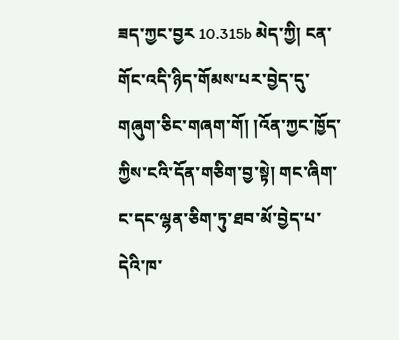ཟད་ཀྱང་བྱར 10.315b མེད་ཀྱི། ངན་གོང་འདི་ཉིད་གོམས་པར་བྱེད་དུ་གཞུག་ཅིང་གཞག་གོ། །འོན་ཀྱང་ཁྱོད་ཀྱིས་ངའི་དོན་གཅིག་བྱ་སྟེ། གང་ཞིག་ང་དང་ལྷན་ཅིག་ཏུ་ཐབ་མོ་བྱེད་པ་དེའི་ཁ་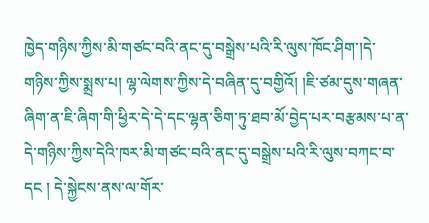ཁྱེད་གཉིས་ཀྱིས་མི་གཙང་བའི་ནང་དུ་བསྒྲེས་པའི་རི་ལུས་ཁོང་ཤིག་།དེ་གཉིས་ཀྱིས་སྨྲས་པ། ལྷ་ལེགས་ཀྱིས་དེ་བཞིན་དུ་བགྱིའོ། །ཇི་ཙམ་དུས་གཞན་ཞིག་ན་ཇི་ཞིག་གི་ཕྱིར་དེ་དེ་དང་ལྷན་ཅིག་ཏུ་ཐབ་མོ་བྱེད་པར་བརྩམས་པ་ན་དེ་གཉིས་ཀྱིས་དེའི་ཁར་མི་གཙང་བའི་ནང་དུ་བསྒྲེས་པའི་རི་ལུས་བཀང་བ་དང ། དེ་སྐྱེངས་ནས་ལ་གོར་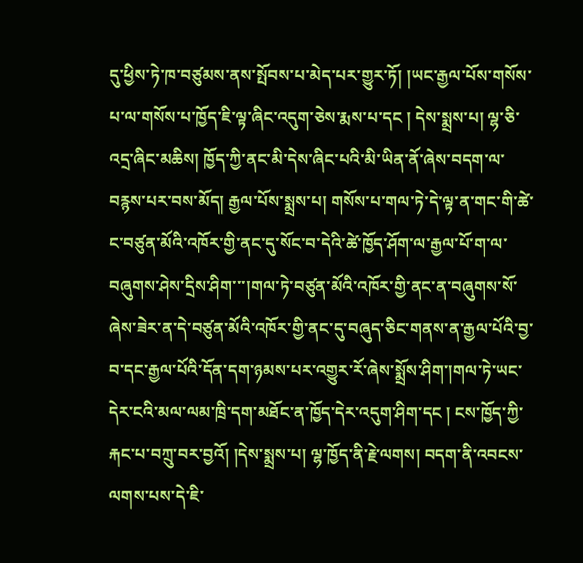དུ་ཕྱིས་ཏེ་ཁ་བཙུམས་ནས་སྤོབས་པ་མེད་པར་གྱུར་ཏོ། །ཡང་རྒྱལ་པོས་གསོས་པ་ལ་གསོས་པ་ཁྱོད་ཇི་ལྟ་ཞིང་འདུག་ཅེས་རྨས་པ་དང ། དེས་སྨྲས་པ། ལྷ་ཅི་འདྲ་ཞིང་མཆིས། ཁྱོད་ཀྱི་ནང་མི་དེས་ཞིང་པའི་མི་ཡིན་ནོ་ཞེས་བདག་ལ་བརྙས་པར་བས་མོད། རྒྱལ་པོས་སྨྲས་པ། གསོས་པ་གལ་ཏེ་དེ་ལྟ་ན་གང་གི་ཚེ་ང་བཙུན་མོའི་འཁོར་གྱི་ནང་དུ་སོང་བ་དེའི་ཚེ་ཁྱོད་ཤོག་ལ་རྒྱལ་པོ་ག་ལ་བཞུགས་ཤེས་དྲིས་ཤིག་་་།གལ་ཏེ་བཙུན་མོའི་འཁོར་གྱི་ནང་ན་བཞུགས་སོ་ཞེས་ཟེར་ན་དེ་བཙུན་མོའི་འཁོར་གྱི་ནང་དུ་བཞུད་ཅིང་གནས་ན་རྒྱལ་པོའི་བྱ་བ་དང་རྒྱལ་པོའི་དོན་དག་ཉམས་པར་འགྱུར་རོ་ཞེས་སྨྲོས་ཤིག་།གལ་ཏེ་ཡང་དེར་ངའི་མལ་ལམ་ཁྲི་དག་མཐོང་ན་ཁྱོད་དེར་འདུག་ཤིག་དང ། ངས་ཁྱོད་ཀྱི་རྐང་པ་བཀྲུ་བར་བྱའོ། །དེས་སྨྲས་པ། ལྷ་ཁྱོད་ནི་རྗེ་ལགས། བདག་ནི་འབངས་ལགས་པས་དེ་ཇི་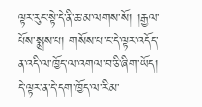ལྟར་རུང་སྟེ་དེ་ནི་ཆ་མ་ལགས་སོ། །རྒྱལ་པོས་སྨྲས་པ། གསོས་པ་ང་དེ་ལྟར་འདོད་ན་འདི་ལ་ཁྱོད་ལ་འགལ་བ་ཅི་ཞིག་ཡོད། དེ་ལྟར་ན་དེ་དག་ཁྱོད་ལ་རིམ་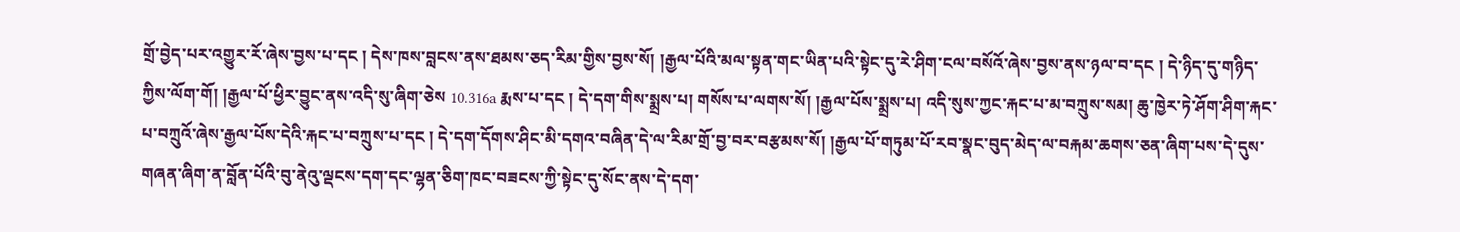གྲོ་བྱེད་པར་འགྱུར་རོ་ཞེས་བྱས་པ་དང ། དེས་ཁས་བླངས་ནས་ཐམས་ཅད་རིམ་གྱིས་བྱས་སོ། །རྒྱལ་པོའི་མལ་སྟན་གང་ཡིན་པའི་སྟེང་དུ་རེ་ཤིག་ངལ་བསོའོ་ཞེས་བྱས་ནས་ཉལ་བ་དང ། དེ་ཉིད་དུ་གཉིད་ཀྱིས་ལོག་གོ། །རྒྱལ་པོ་ཕྱིར་བྱུང་ནས་འདི་སུ་ཞིག་ཅེས 10.316a རྨས་པ་དང ། དེ་དག་གིས་སྨྲས་པ། གསོས་པ་ལགས་སོ། །རྒྱལ་པོས་སྨྲས་པ། འདི་སུས་ཀྱང་རྐང་པ་མ་བཀྲུས་སམ། ཆུ་ཁྱེར་ཏེ་ཤོག་ཤིག་རྐང་པ་བཀྲུའོ་ཞེས་རྒྱལ་པོས་དེའི་རྐང་པ་བཀྲུས་པ་དང ། དེ་དག་དོགས་ཤིང་མི་དགའ་བཞིན་དེ་ལ་རིམ་གྲོ་བྱ་བར་བརྩམས་སོ། །རྒྱལ་པོ་གཏུམ་པོ་རབ་སྣང་བུད་མེད་ལ་བརྐམ་ཆགས་ཅན་ཞིག་པས་དེ་དུས་གཞན་ཞིག་ན་བློན་པོའི་བུ་ནེའུ་ལྡངས་དག་དང་ལྷན་ཅིག་ཁང་བཟངས་ཀྱི་སྟེང་དུ་སོང་ནས་དེ་དག་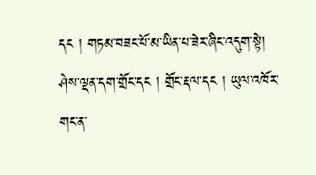དང ། གཏམ་བཟང་པོ་མ་ཡིན་པ་ཟེར་ཞིང་འདུག་སྟེ། ཤེས་ལྡན་དག་གྲོང་དང ། གྲོང་རྡལ་དང ། ཡུལ་འཁོར་གང་ན་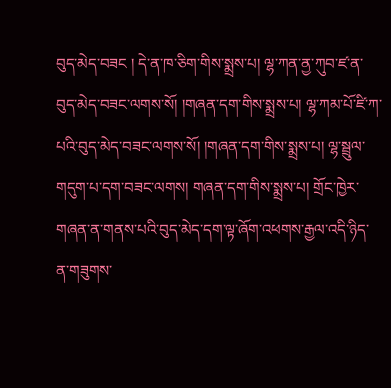བུད་མེད་བཟང ། དེ་ན་ཁ་ཅིག་གིས་སྨྲས་པ། ལྷ་ཀན་ནྱ་ཀུབ་ཛ་ན་བུད་མེད་བཟང་ལགས་སོ། །གཞན་དག་གིས་སྨྲས་པ། ལྷ་ཀམ་པོ་ཛི་ཀ་པའི་བུད་མེད་བཟང་ལགས་སོ། །གཞན་དག་གིས་སྨྲས་པ། ལྷ་སྦྲུལ་གདུག་པ་དག་བཟང་ལགས། གཞན་དག་གིས་སྨྲས་པ། གྲོང་ཁྱེར་གཞན་ན་གནས་པའི་བུད་མེད་དག་ལྟ་ཞོག་འཕགས་རྒྱལ་འདི་ཉིད་ན་གཟུགས་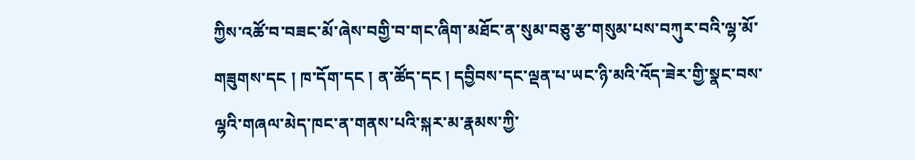ཀྱིས་འཚོ་བ་བཟང་མོ་ཞེས་བགྱི་བ་གང་ཞིག་མཐོང་ན་སུམ་བཅུ་རྩ་གསུམ་པས་བཀུར་བའི་ལྷ་མོ་གཟུགས་དང ། ཁ་དོག་དང ། ན་ཚོད་དང ། དབྱིབས་དང་ལྡན་པ་ཡང་ཉི་མའི་འོད་ཟེར་གྱི་སྣང་བས་ལྷའི་གཞལ་མེད་ཁང་ན་གནས་པའི་སྐར་མ་རྣམས་ཀྱི་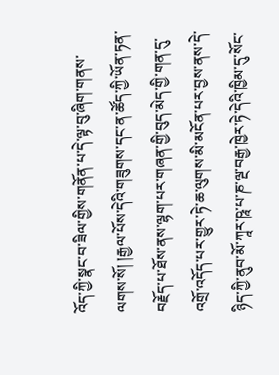འོད་ཀྱི་སྣང་བ་ཟིལ་གྱིས་གནོན་པ་དེ་ལྟ་བུ་ཞིག་གནས་ལགས་སོ། །རྒྱལ་པོས་དེའི་གཟུགས་དང་ན་ཚོད་ཀྱི་ཡོན་ཏན་བརྗོད་པ་ཐོས་ནས་ལྷག་པར་གཞན་གྱི་བུད་མེད་གྱི་གན་དུ་འགྲོ་འདོད་པར་གྱུར་ཏེ་ཆ་ལུགས་མི་མངོན་པར་བྱས་ནས་དེ་ཉིད་ཀྱི་ནུབ་མོ་ཀཱར་ཥཱ་པ་ཎ་ལྔ་བརྒྱ་ཁྱེར་ཏེ་དེའི་ཁྱིམ་དུ་སོང་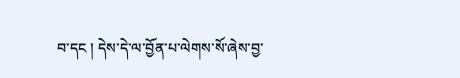བ་དང ། དེས་དེ་ལ་བྱོན་པ་ལེགས་སོ་ཞེས་བྱ་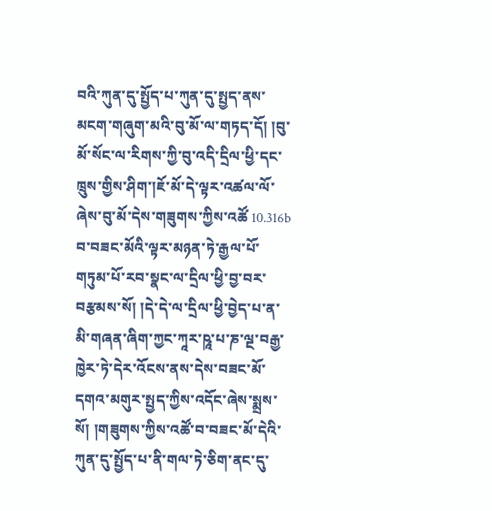བའི་ཀུན་དུ་སྤྱོད་པ་ཀུན་དུ་སྤྱད་ནས་མངག་གཞུག་མའི་བུ་མོ་ལ་གཏད་དོ། །བུ་མོ་སོང་ལ་རིགས་ཀྱི་བུ་འདི་དྲིལ་ཕྱི་དང་ཁྲུས་གྱིས་ཤིག་།ཇོ་མོ་དེ་ལྟར་འཚལ་ལོ་ཞེས་བུ་མོ་དེས་གཟུགས་ཀྱིས་འཚོ 10.316b བ་བཟང་མོའི་ལྟར་མཉན་ཏེ་རྒྱལ་པོ་གཏུམ་པོ་རབ་སྣང་ལ་དྲིལ་ཕྱི་བྱ་བར་བརྩམས་སོ། །དེ་དེ་ལ་དྲིལ་ཕྱི་བྱེད་པ་ན་མི་གཞན་ཞིག་ཀྱང་ཀཱར་ཥཱ་པ་ཎ་ལྔ་བརྒྱ་ཁྱེར་ཏེ་དེར་འོངས་ནས་དེས་བཟང་མོ་དགའ་མགུར་སྤྱད་ཀྱིས་འདོང་ཞེས་སྨྲས་སོ། །གཟུགས་ཀྱིས་འཚོ་བ་བཟང་མོ་དེའི་ཀུན་དུ་སྤྱོད་པ་ནི་གལ་ཏེ་ཅིག་ནང་དུ་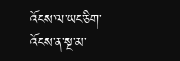འོངས་ལ་ཡང་ཅིག་འོངས་ན་སྔ་མ་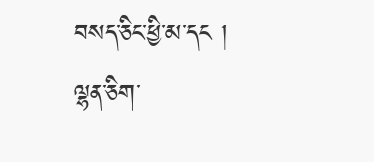བསད་ཅིང་ཕྱི་མ་དང ། ལྷན་ཅིག་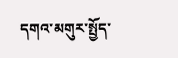དགའ་མགུར་སྤྱོད་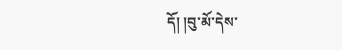དོ། །བུ་མོ་དེས་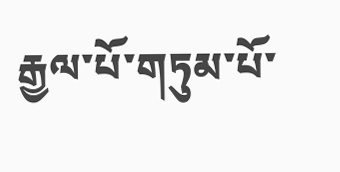རྒྱལ་པོ་གཏུམ་པོ་